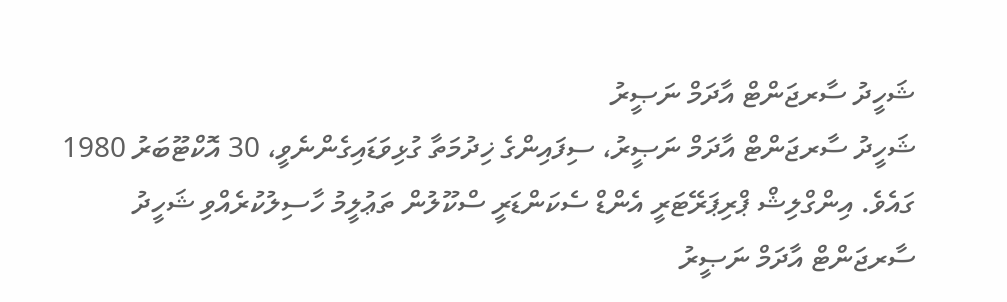ޝަހީދު ސާރޖަންޓް އާދަމް ނަޞީރު
ޝަހީދު ސާރޖަންޓް އާދަމް ނަޞީރު، ސިފައިންގެ ޚިދުމަތާ ގުޅިވަޑައިގެންނެވީ، 30 އޮކްޓޫބަރު 1980 ގައެވެ. އިންގްލިޝް ޕްރިޕަރޭޓަރީ އެންޑް ސެކަންޑަރީ ސްކޫލުން ތަޢުލީމު ހާސިލުކުރެއްވި ޝަހީދު ސާރޖަންޓް އާދަމް ނަޞީރު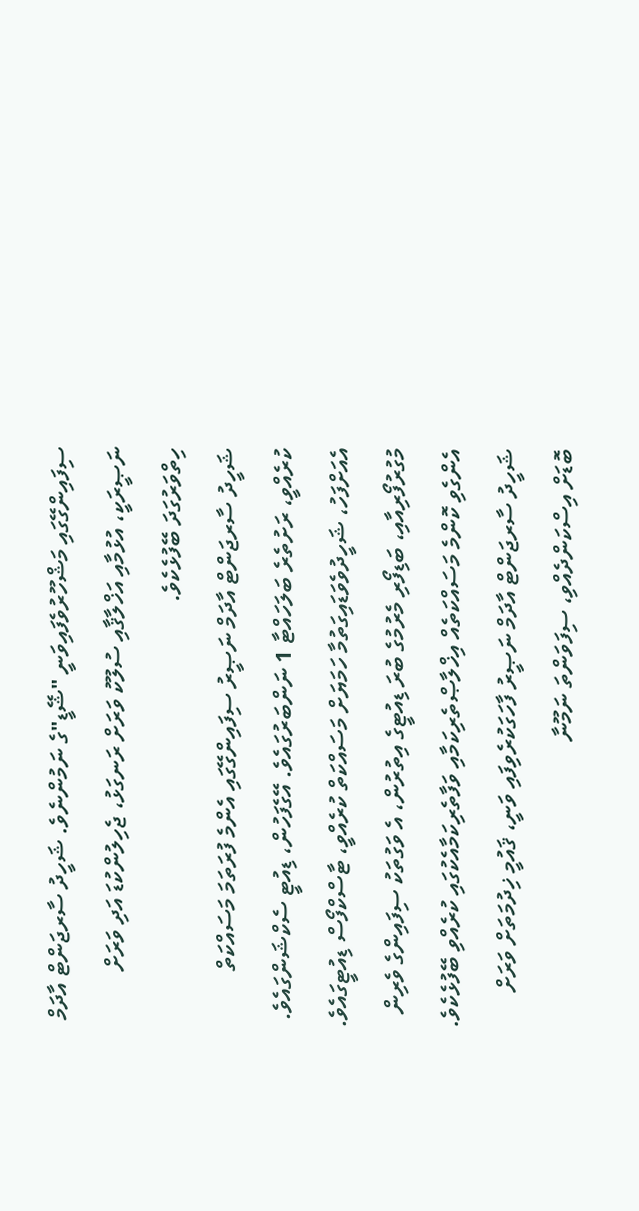ސިފައިންގޭގައި މަޝްހޫރުވެފައިވަނީ "ޝޭޑީ"ގެ ނަމުންނެވެ. ޝަހީދު ސާރޖަންޓް އާދަމް ނަޞީރަކީ، އުޅުމާއި އަޚްލާޤާއި ސުލޫކު ވަރަށް ރަނގަޅު، ޖެހިލުންކުޑަ އަދި ވަރަށް ހިތްވަރުގަދަ ބޭފުޅެކެވެ.
ޝަހީދު ސާރޖަންޓް އާދަމް ނަޞީރު ސިފައިންގޭގައި އެންމެ ފުރަތަމަ މަސައްކަތް ކުރެއްވީ، ރަށުތެރެ ބަލަހައްޓާ 1 ނަންބަރުގައެވެ. އޭގެފަހުން، ޑިއުޓީ ސެކްޝަންގައެވެ. އެއަށްފަހު، ޝަހީދުވެވަޑައިގަތުމާ ހަމަޔަށް މަސައްކަތް ކުރެއްވީ، ޓާސްކްފޯސް ޑިއުޓީގައެވެ. މުގުރުފޯރިއާއި، ބަޑިފޯރި މެރުމުގެ ބުރަ ޑިއުޓީގެ އިތުރުން، އެ ވަގުތަކު ސިފައިންގެ ވެރިން އެންގެވި ކޮންމެ މަސައްކަތެއް އިޚްލާޞްތެރިކަމާއި ވަފާތެރިކަމާއެކުގައި ކުރެއްވި ބޭފުޅެކެވެ. ޝަހީދު ސާރޖަންޓް އާދަމް ނަޞީރު ފާހަގަކުރެވިފައި ވަނީ، ޤައުމީ ޚިދުމަތަށް ވަރަށް ބޮޑަށް އިސްކަންދެއްވި، ސިފަވަންތަ ނަމޫނާ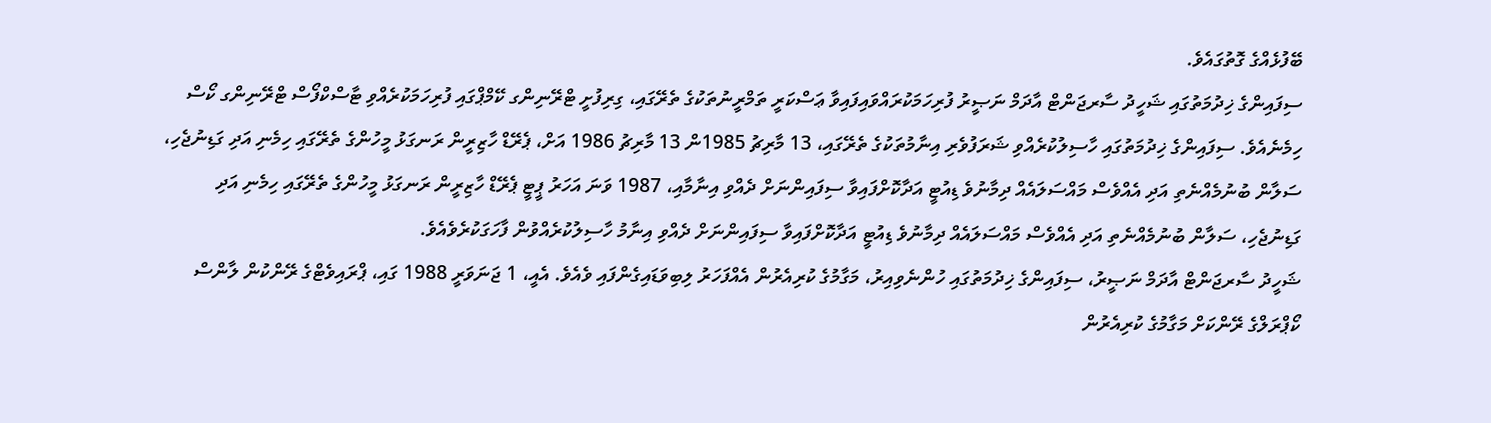ބޭފުޅެއްގެ ގޮތުގައެވެ.
ސިފައިންގެ ޚިދުމަތުގައި ޝަހީދު ސާރޖަންޓް އާދަމް ނަޞީރު ފުރިހަމަކުރައްވައިފައިވާ ޢަސްކަރީ ތަމްރީނުތަކުގެ ތެރޭގައި، ގިރިފުށީ ޓްރޭނިންގ ކޭމްޕްގައި ފުރިހަމަކުރެއްވި ޓާސްކްފޯސް ޓްރޭނިންގ ކޯސް ހިމެނެއެވެ. ސިފައިންގެ ޚިދުމަތުގައި ހާސިލުކުރެއްވި ޝަރަފުވެރި އިނާމުތަކުގެ ތެރޭގައި، 13 މާރިޗު 1985ން 13 މާރިޗު 1986 އަށް، ޕެރޭޑް ހާޒިރީން ރަނގަޅު މީހުންގެ ތެރޭގައި ހިމެނި އަދި ގަޑިނުޖެހި، ސަލާން ބުނުމެއްނެތި އަދި އެއްވެސް މައްސަލައެއް ދިމާނުވެ ޑިއުޓީ އަދާކޮށްފައިވާ ސިފައިންނަށް ދެއްވި އިނާމާއި، 1987 ވަނަ އަހަރު ޕީޓީ ޕެރޭޑް ހާޒިރީން ރަނގަޅު މީހުންގެ ތެރޭގައި ހިމެނި އަދި ގަޑިނުޖެހި، ސަލާން ބުނުމެއްނެތި އަދި އެއްވެސް މައްސަލައެއް ދިމާނުވެ ޑިއުޓީ އަދާކޮށްފައިވާ ސިފައިންނަށް ދެއްވި އިނާމު ހާސިލުކުރެއްވުން ފާހަގަކުރެވެއެވެ.
ޝަހީދު ސާރޖަންޓް އާދަމް ނަޞީރު، ސިފައިންގެ ޚިދުމަތުގައި ހުންނެވިއިރު، މަގާމުގެ ކުރިއެރުން އެއްފަހަރު ލިބިވަޑައިގެންފައި ވެއެވެ. އެއީ، 1 ޖަނަވަރީ 1988 ގައި، ޕްރައިވެޓްގެ ރޭންކުން ލާންސް ކޯޕްރަލްގެ ރޭންކަށް މަގާމުގެ ކުރިއެރުން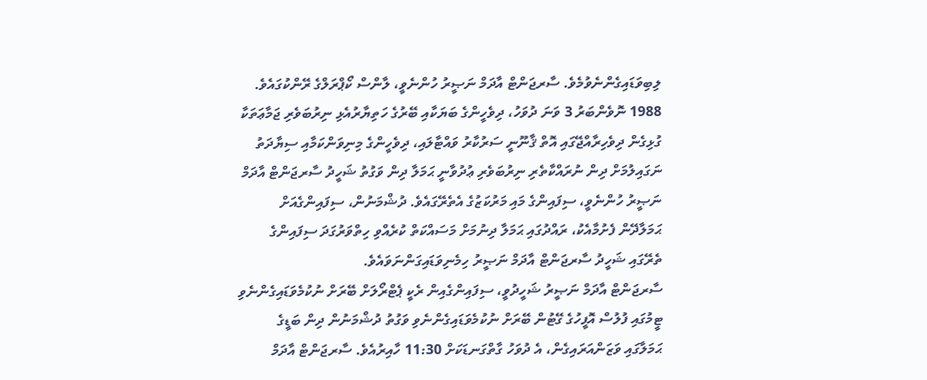ލިބިވަޑައިގެންނެވުމެވެ. ސާރޖަންޓް އާދަމް ނަޞީރު ހުންނެވީ، ލާންސް ކޯޕްރަލްގެ ރޭންކުގައެވެ.
1988 ނޮވެންބަރު 3 ވަނަ ދުވަހު، ދިވެހީންގެ ބަޔަކާއި ބޭރުގެ ހަތިޔާރުއެޅި ނިރުބަވެރި ޖަމާޢަތަކާ ގުޅިގެން ދިވެހިރާއްޖޭގައި އޮތް ޤާނޫނީ ސަރުކާރު ވައްޓާލައި، ދިވެހީންގެ މިނިވަންކަމާއި ސިޔާދަތު ނަގައިލުމަށް ދިން ނުރައްކާތެރި ނިރުބަވެރި ޢުދުވާނީ ޙަމަލާ ދިން ވަގުތު ޝަހީދު ސާރޖަންޓް އާދަމް ނަޞީރު ހުންނެވީ، ސިފައިންގެ މައި މަރުކަޒުގެ އެތެރޭގައެވެ. ދުޝްމަނުން، ސިފައިންގެއަށް ޙަމަލާދޭން ފެށުމާއެކު، ރައްދުގައި ޙަމަލާ ދިނުމަށް މަސައްކަތް ކުރެއްވި ހިތްވަރުގަދަ ސިފައިންގެ ތެރޭގައި ޝަހީދު ސާރޖަންޓް އާދަމް ނަޞީރު ހިމެނިވަޑައިގަންނަވައެވެ.
ސާރޖަންޓް އާދަމް ނަޞީރު ޝަހީދުވީ، ސިފައިންގެއިން ރެކީ ޕެޓްރޯލަށް ބޭރަށް ނުކުމެވަޑައިގެންނެވި ޓީމުގައި ފުލުސް އޮފީހުގެ ގޭޓުން ބޭރަށް ނުކުމެވަޑައިގެންނެވި ވަގުތު ދުޝްމަނުން ދިން ބަޑީގެ ޙަމަލާގައި ވަޒަންއަރައިގެން، އެ ދުވަހު ގާތްގަނޑަކަށް 11:30 ހާއިރުއެވެ. ސާރޖަންޓް އާދަމް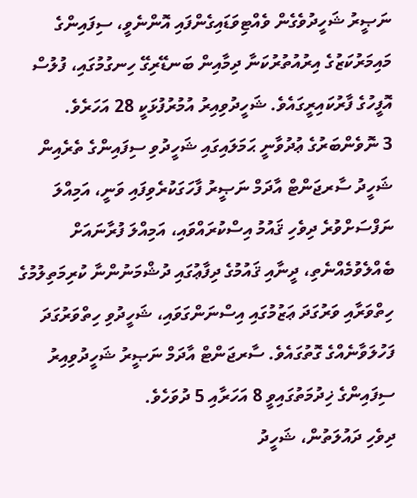ނަޞީރު ޝަހީދުވެގެން ވެއްޓިވަޑައިގެންފައި އޮންނެވީ، ސިފައިންގެ މައިމަރުކަޒުގެ އިރުއުތުރުކަނާ ދިމާއިން ބަނޑޭރިގޭ ހިނގުމުގައި، ފުލުސް އޮފީހުގެ ފާރުކައިރީގައެވެ. ޝަހީދުވިއިރު އުމުރުފުޅަކީ 28 އަހަރެވެ.
3 ނޮވެންބަރުގެ ޢުދުވާނީ ޙަމަލައިގައި ޝަހީދުވި ސިފައިންގެ ތެރެއިން ޝަހީދު ސާރޖަންޓް އާދަމް ނަޞީރު ފާހަގަކުރެވިފައި ވަނީ، އަމިއްލަ ނަފްސަށްވުރެ ދިވެހި ޤައުމު އިސްކުރައްވައި، އަމިއްލަ ފުރާނައަށް ބެއްލެވުމެއްނެތި، ދީނާއި ޤައުމުގެ ދިފާޢުގައި ދުޝްމަނުންނާ ކުރިމަތިލުމުގެ ހިތްވަރާއި ވަރުގަދަ ޢަޒުމުގައި އިސްނަންގަވައި، ޝަހީދުވި ހިތްވަރުގަދަ ފަހުލަވާނެއްގެ ގޮތުގައެވެ. ސާރޖަންޓް އާދަމް ނަޞީރު ޝަހީދުވިއިރު ސިފައިންގެ ޚިދުމަތުގައިވީ 8 އަހަރާއި 5 ދުވަހެވެ.
ދިވެހި ދައުލަތުން، ޝަހީދު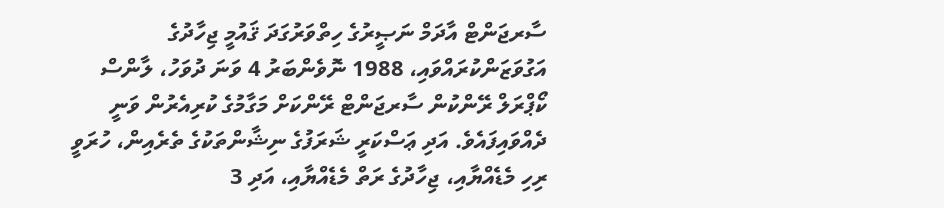ސާރޖަންޓް އާދަމް ނަޞީރުގެ ހިތްވަރުގަދަ ޤައުމީ ޖިހާދުގެ އަގުވަޒަންކުރައްވައި، 1988 ނޮވެންބަރު 4 ވަނަ ދުވަހު، ލާންސް ކޯޕްރަލް ރޭންކުން ސާރޖަންޓް ރޭންކަށް މަގާމުގެ ކުރިއެރުން ވަނީ ދެއްވައިފައެވެ. އަދި ޢަސްކަރީ ޝަރަފުގެ ނިޝާންތަކުގެ ތެރެއިން، ހުރަވީ ރިހި މެޑެއްޔާއި، ޖިހާދުގެ ރަތް މެޑެއްޔާއި، އަދި 3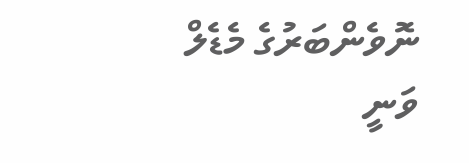ނޮވެންބަރުގެ މެޑެލް ވަނީ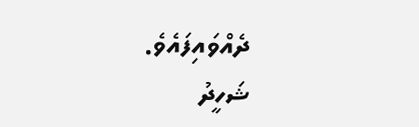ދެއްވައިފައެވެ.
ޝަހީދު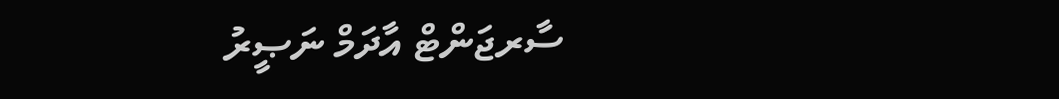ސާރޖަންޓް އާދަމް ނަޞީރު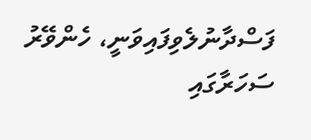ފަސްދާނުލެވިފައިވަނީ، ހެންވޭރު ސަހަރާގައި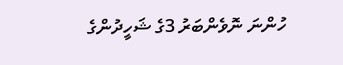ހުންނަ ނޮވެންބަރު 3ގެ ޝަހީދުންގެ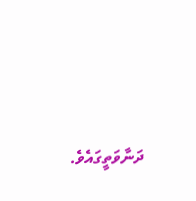ދަނާވަތީގައެވެ.